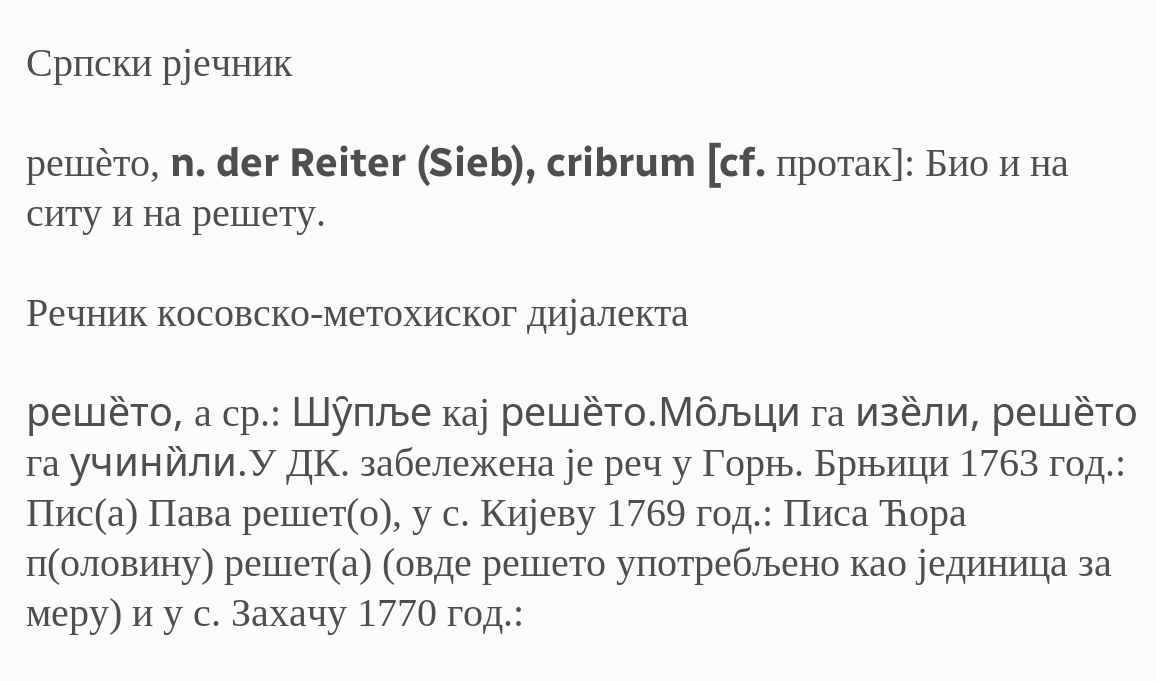Српски рјечник

решѐто, n. der Reiter (Sieb), cribrum [cf. протак]: Био и на ситу и на решету.

Речник косовско-метохиског дијалекта

реше̏то, а ср.: Шу̑пље кај реше̏то.Мо̑љци га изе̏ли, реше̏то га учини̏ли.У ДК. забележена је реч у Горњ. Брњици 1763 год.: Пис(а) Пава решет(о), у с. Кијеву 1769 год.: Писа Ћора п(оловину) решет(а) (овде решето употребљено као јединица за меру) и у с. Захачу 1770 год.: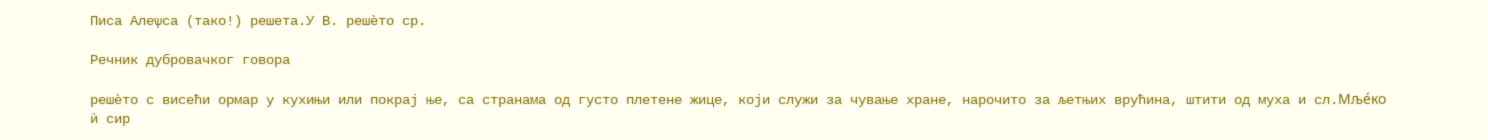Писа Алеѱса (тако!) решета.У В. решѐто ср.

Речник дубровачког говора

решѐто с висећи ормар у кухињи или покрај ње, са странама од густо плетене жице, који служи за чување хране, нарочито за љетњих врућина, штити од муха и сл.Мље́ко ѝ сир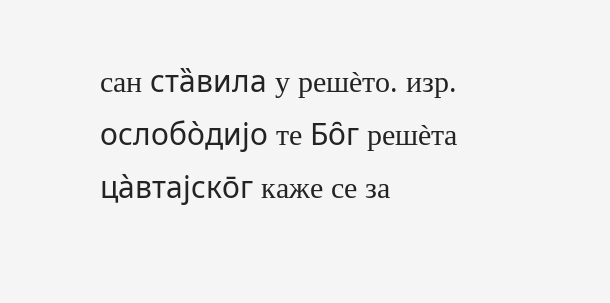сан ста̏вила у решѐто. изр. ослобо̀дијо те Бо̑г решѐта ца̀втајско̄г каже се за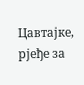Цавтајке, рјеђе за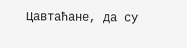Цавтаћане, да су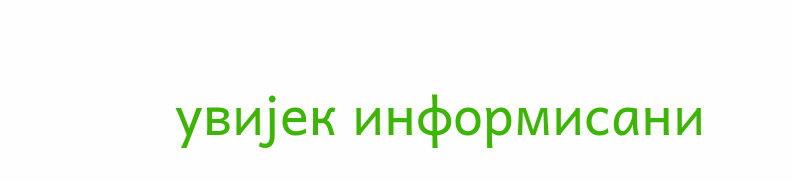увијек информисани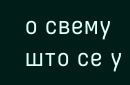о свему што се у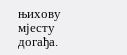њихову мјесту догађа.